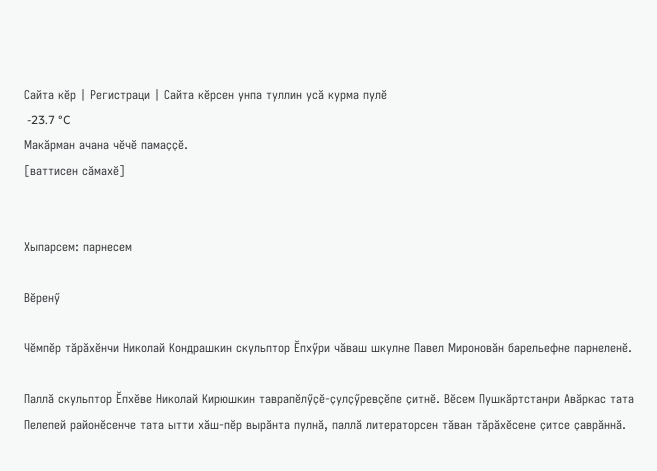Сайта кӗр | Регистраци | Сайта кӗрсен унпа туллин усӑ курма пулӗ
 -23.7 °C
Макӑрман ачана чӗчӗ памаҫҫӗ.
[ваттисен сӑмахӗ]


Хыпарсем: парнесем

Вӗренӳ

Чӗмпӗр тӑрӑхӗнчи Николай Кондрашкин скульптор Ӗпхӳри чӑваш шкулне Павел Мироновӑн барельефне парнеленӗ.

Паллӑ скульптор Ӗпхӗве Николай Кирюшкин таврапӗлӳҫӗ-ҫулҫӳревҫӗпе ҫитнӗ. Вӗсем Пушкӑртстанри Авӑркас тата Пелепей районӗсенче тата ытти хӑш-пӗр вырӑнта пулнӑ, паллӑ литераторсен тӑван тӑрӑхӗсене ҫитсе ҫаврӑннӑ.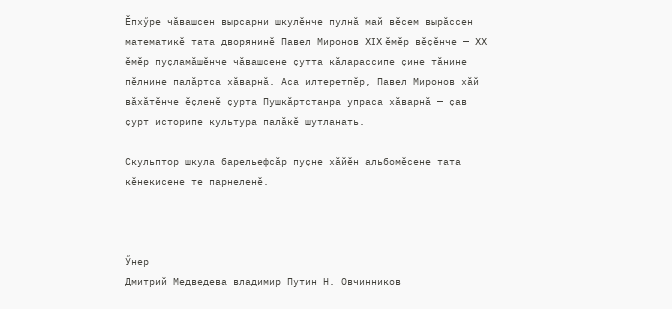Ӗпхӳре чӑвашсен вырсарни шкулӗнче пулнӑ май вӗсем вырӑссен математикӗ тата дворянинӗ Павел Миронов XIX ӗмӗр вӗҫӗнче — XX ӗмӗр пуҫламӑшӗнче чӑвашсене ҫутта кӑларассипе ҫине тӑнине пӗлнине палӑртса хӑварнӑ. Аса илтеретпӗр, Павел Миронов хӑй вӑхӑтӗнче ӗҫленӗ ҫурта Пушкӑртстанра упраса хӑварнӑ — ҫав ҫурт историпе культура палӑкӗ шутланать.

Скульптор шкула барельефсӑр пуҫне хӑйӗн альбомӗсене тата кӗнекисене те парнеленӗ.



Ӳнер
Дмитрий Медведева владимир Путин Н. Овчинников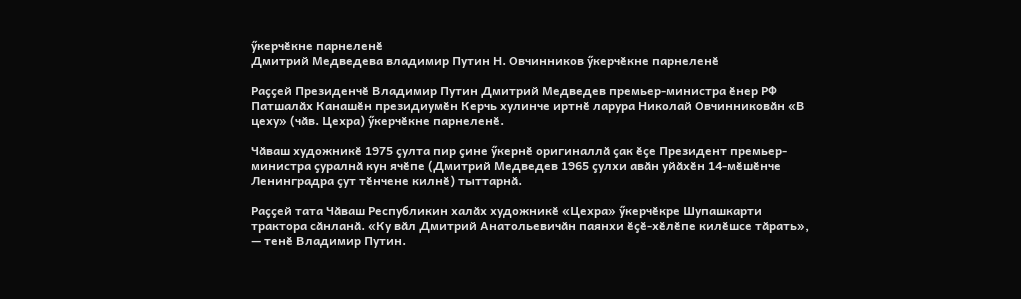ӳкерчӗкне парнеленӗ
Дмитрий Медведева владимир Путин Н. Овчинников ӳкерчӗкне парнеленӗ

Раҫҫей Президенчӗ Владимир Путин Дмитрий Медведев премьер-министра ӗнер РФ Патшалӑх Канашӗн президиумӗн Керчь хулинче иртнӗ ларура Николай Овчинниковӑн «В цеху» (чӑв. Цехра) ӳкерчӗкне парнеленӗ.

Чӑваш художникӗ 1975 ҫулта пир ҫине ӳкернӗ оригиналлӑ ҫак ӗҫе Президент премьер-министра ҫуралнӑ кун ячӗпе (Дмитрий Медведев 1965 ҫулхи авӑн уйӑхӗн 14-мӗшӗнче Ленинградра ҫут тӗнчене килнӗ) тыттарнӑ.

Раҫҫей тата Чӑваш Республикин халӑх художникӗ «Цехра» ӳкерчӗкре Шупашкарти трактора сӑнланӑ. «Ку вӑл Дмитрий Анатольевичӑн паянхи ӗҫӗ-хӗлӗпе килӗшсе тӑрать», — тенӗ Владимир Путин.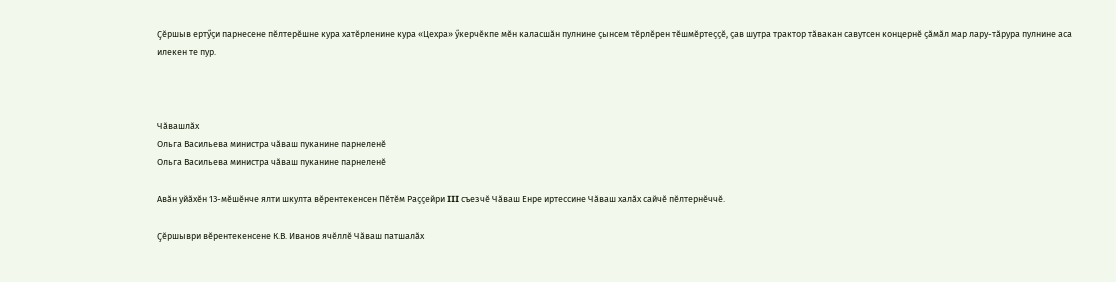Ҫӗршыв ертӳҫи парнесене пӗлтерӗшне кура хатӗрленине кура «Цехра» ӳкерчӗкпе мӗн каласшӑн пулнине ҫынсем тӗрлӗрен тӗшмӗртеҫҫӗ, ҫав шутра трактор тӑвакан савутсен концернӗ ҫӑмӑл мар лару-тӑрура пулнине аса илекен те пур.



Чӑвашлӑх
Ольга Васильева министра чӑваш пуканине парнеленӗ
Ольга Васильева министра чӑваш пуканине парнеленӗ

Авӑн уйӑхӗн 13-мӗшӗнче ялти шкулта вӗрентекенсен Пӗтӗм Раҫҫейри III съезчӗ Чӑваш Енре иртессине Чӑваш халӑх сайчӗ пӗлтернӗччӗ.

Ҫӗршыври вӗрентекенсене К.В. Иванов ячӗллӗ Чӑваш патшалӑх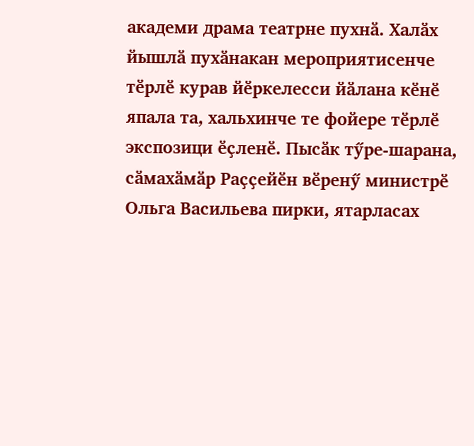академи драма театрне пухнӑ. Халӑх йышлӑ пухӑнакан мероприятисенче тӗрлӗ курав йӗркелесси йӑлана кӗнӗ япала та, хальхинче те фойере тӗрлӗ экспозици ӗҫленӗ. Пысӑк тӳре-шарана, сӑмахӑмӑр Раҫҫейӗн вӗренӳ министрӗ Ольга Васильева пирки, ятарласах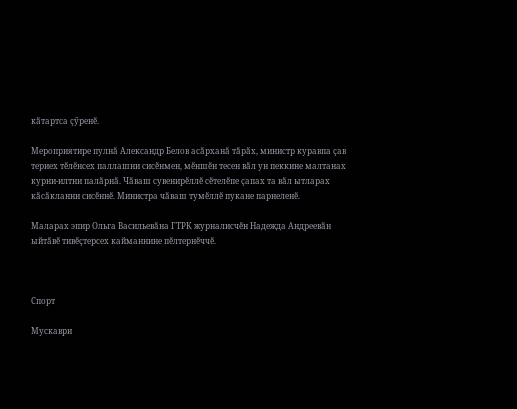кӑтартса ҫӳренӗ.

Мероприятире пулнӑ Александр Белов асӑрханӑ тӑрӑх, министр куравпа ҫав териех тӗлӗнсех паллашни сисӗнмен, мӗншӗн тесен вӑл ун пеккине малтанах курни-илтни палӑрнӑ. Чӑваш сувенирӗллӗ сӗтелӗпе ҫапах та вӑл ытларах кӑсӑкланни сисӗннӗ. Министра чӑваш тумӗллӗ пукане парнеленӗ.

Маларах эпир Ольга Васильевӑна ГТРК журналисчӗн Надежда Андреевӑн ыйтӑвӗ тивӗҫтерсех кайманнине пӗлтернӗччӗ.



Спорт

Мускаври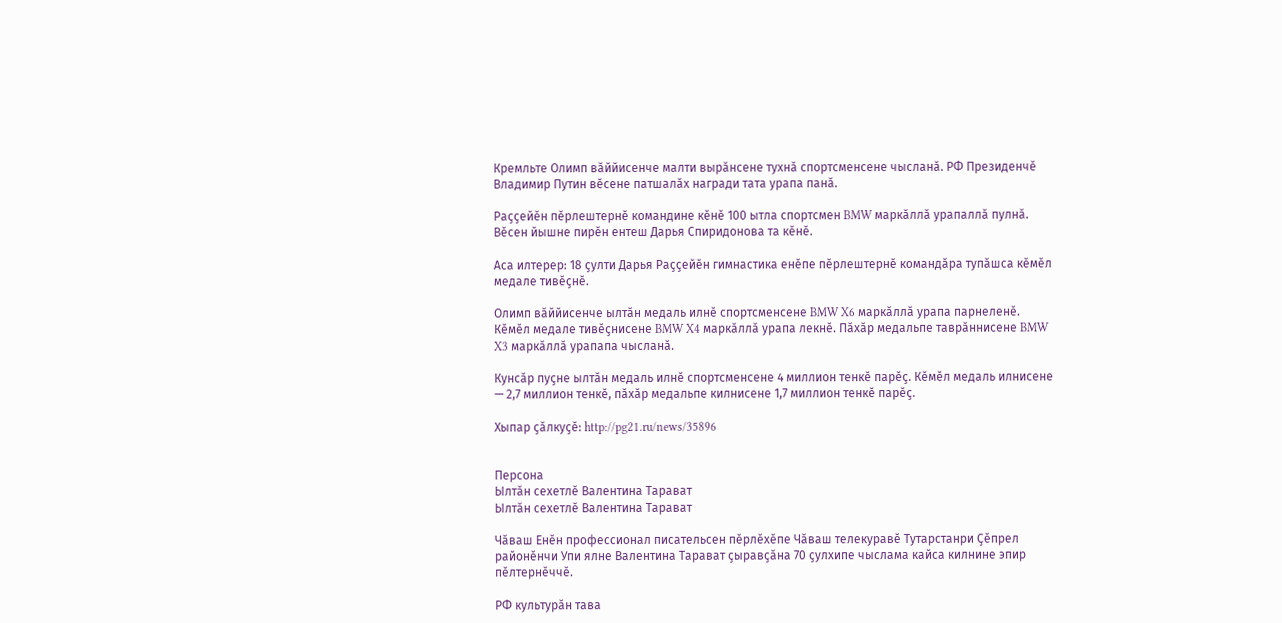Кремльте Олимп вӑййисенче малти вырӑнсене тухнӑ спортсменсене чысланӑ. РФ Президенчӗ Владимир Путин вӗсене патшалӑх награди тата урапа панӑ.

Раҫҫейӗн пӗрлештернӗ командине кӗнӗ 100 ытла спортсмен BMW маркӑллӑ урапаллӑ пулнӑ. Вӗсен йышне пирӗн ентеш Дарья Спиридонова та кӗнӗ.

Аса илтерер: 18 ҫулти Дарья Раҫҫейӗн гимнастика енӗпе пӗрлештернӗ командӑра тупӑшса кӗмӗл медале тивӗҫнӗ.

Олимп вӑййисенче ылтӑн медаль илнӗ спортсменсене BMW X6 маркӑллӑ урапа парнеленӗ. Кӗмӗл медале тивӗҫнисене BMW X4 маркӑллӑ урапа лекнӗ. Пӑхӑр медальпе таврӑннисене BMW X3 маркӑллӑ урапапа чысланӑ.

Кунсӑр пуҫне ылтӑн медаль илнӗ спортсменсене 4 миллион тенкӗ парӗҫ. Кӗмӗл медаль илнисене — 2,7 миллион тенкӗ, пӑхӑр медальпе килнисене 1,7 миллион тенкӗ парӗҫ.

Хыпар ҫӑлкуҫӗ: http://pg21.ru/news/35896


Персона
Ылтӑн сехетлӗ Валентина Тарават
Ылтӑн сехетлӗ Валентина Тарават

Чӑваш Енӗн профессионал писательсен пӗрлӗхӗпе Чӑваш телекуравӗ Тутарстанри Ҫӗпрел районӗнчи Упи ялне Валентина Тарават ҫыравҫӑна 70 ҫулхипе чыслама кайса килнине эпир пӗлтернӗччӗ.

РФ культурӑн тава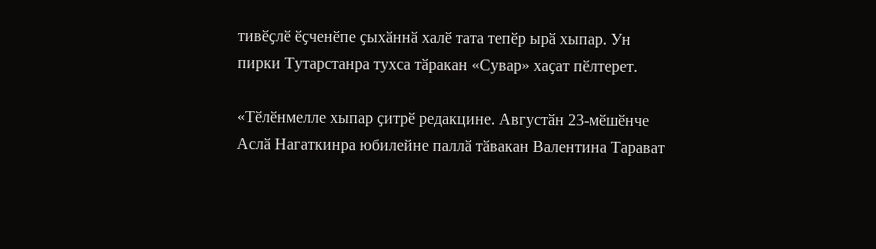тивӗҫлӗ ӗҫченӗпе ҫыхӑннӑ халӗ тата тепӗр ырӑ хыпар. Ун пирки Тутарстанра тухса тӑракан «Сувар» хаҫат пӗлтерет.

«Тӗлӗнмелле хыпар ҫитрӗ редакцине. Августӑн 23-мӗшӗнче Аслӑ Нагаткинра юбилейне паллӑ тӑвакан Валентина Тарават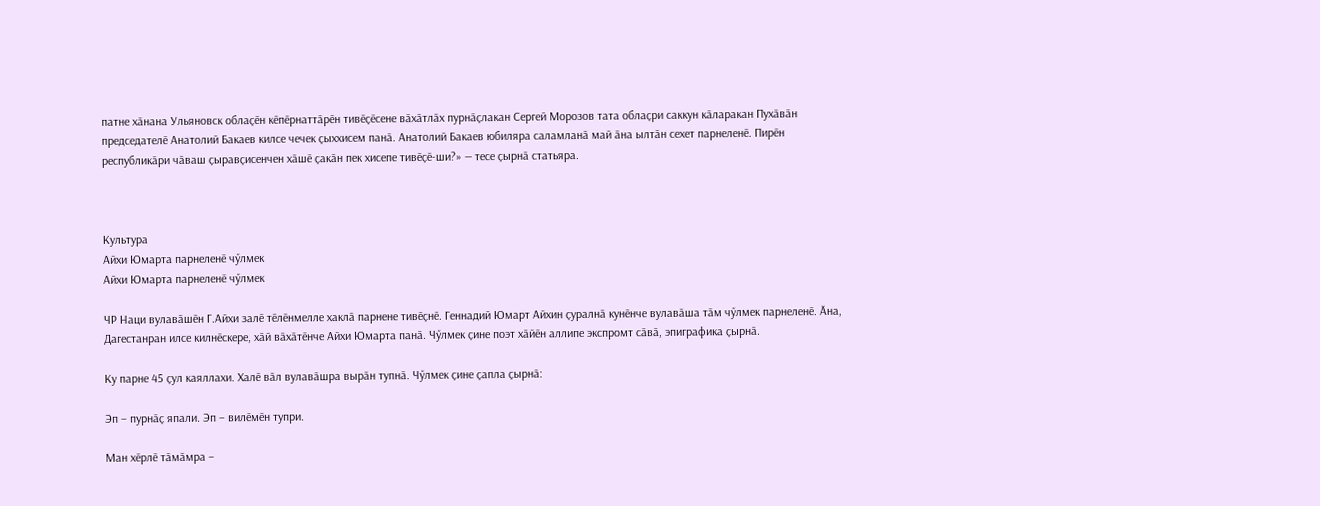патне хӑнана Ульяновск облаҫӗн кӗпӗрнаттӑрӗн тивӗҫӗсене вӑхӑтлӑх пурнӑҫлакан Сергей Морозов тата облаҫри саккун кӑларакан Пухӑвӑн председателӗ Анатолий Бакаев килсе чечек ҫыххисем панӑ. Анатолий Бакаев юбиляра саламланӑ май ӑна ылтӑн сехет парнеленӗ. Пирӗн республикӑри чӑваш ҫыравҫисенчен хӑшӗ ҫакӑн пек хисепе тивӗҫӗ-ши?» — тесе ҫырнӑ статьяра.



Культура
Айхи Юмарта парнеленӗ чӳлмек
Айхи Юмарта парнеленӗ чӳлмек

ЧР Наци вулавӑшӗн Г.Айхи залӗ тӗлӗнмелле хаклӑ парнене тивӗҫнӗ. Геннадий Юмарт Айхин ҫуралнӑ кунӗнче вулавӑша тӑм чӳлмек парнеленӗ. Ӑна, Дагестанран илсе килнӗскере, хӑй вӑхӑтӗнче Айхи Юмарта панӑ. Чӳлмек ҫине поэт хӑйӗн аллипе экспромт сӑвӑ, эпиграфика ҫырнӑ.

Ку парне 45 ҫул каяллахи. Халӗ вӑл вулавӑшра вырӑн тупнӑ. Чӳлмек ҫине ҫапла ҫырнӑ:

Эп – пурнӑҫ япали. Эп – вилӗмӗн тупри.

Ман хӗрлӗ тӑмӑмра –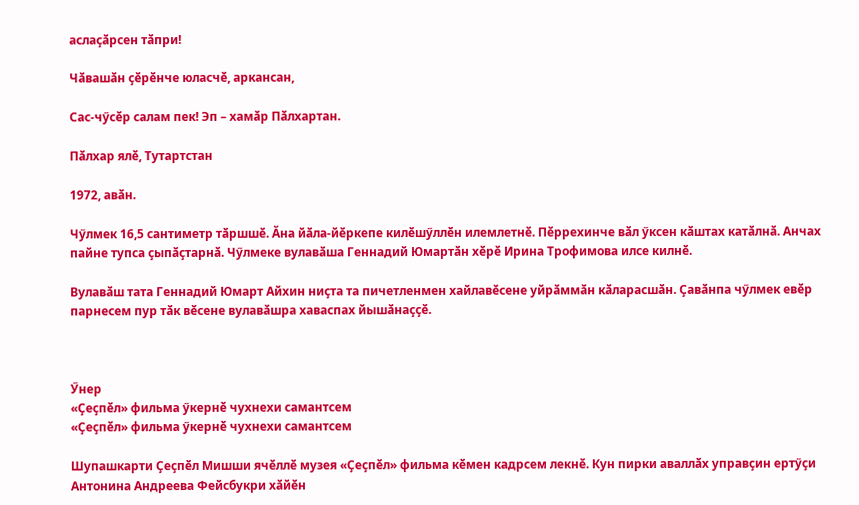аслаҫӑрсен тӑпри!

Чӑвашӑн ҫӗрӗнче юласчӗ, аркансан,

Сас-чӳсӗр салам пек! Эп – хамӑр Пӑлхартан.

Пӑлхар ялӗ, Тутартстан

1972, авӑн.

Чӳлмек 16,5 сантиметр тӑршшӗ. Ӑна йӑла-йӗркепе килӗшӳллӗн илемлетнӗ. Пӗррехинче вӑл ӳксен кӑштах катӑлнӑ. Анчах пайне тупса ҫыпӑҫтарнӑ. Чӳлмеке вулавӑша Геннадий Юмартӑн хӗрӗ Ирина Трофимова илсе килнӗ.

Вулавӑш тата Геннадий Юмарт Айхин ниҫта та пичетленмен хайлавӗсене уйрӑммӑн кӑларасшӑн. Ҫавӑнпа чӳлмек евӗр парнесем пур тӑк вӗсене вулавӑшра хаваспах йышӑнаҫҫӗ.



Ӳнер
«Ҫеҫпӗл» фильма ӳкернӗ чухнехи самантсем
«Ҫеҫпӗл» фильма ӳкернӗ чухнехи самантсем

Шупашкарти Ҫеҫпӗл Мишши ячӗллӗ музея «Ҫеҫпӗл» фильма кӗмен кадрсем лекнӗ. Кун пирки аваллӑх управҫин ертӳҫи Антонина Андреева Фейсбукри хӑйӗн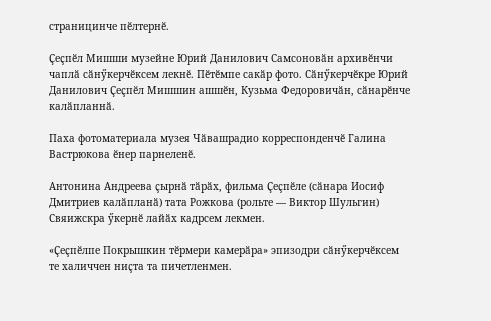страницинче пӗлтернӗ.

Ҫеҫпӗл Мишши музейне Юрий Данилович Самсоновӑн архивӗнчи чаплӑ сӑнӳкерчӗксем лекнӗ. Пӗтӗмпе сакӑр фото. Сӑнӳкерчӗкре Юрий Данилович Ҫеҫпӗл Мишшин ашшӗн, Кузьма Федоровичӑн, сӑнарӗнче калӑпланнӑ.

Паха фотоматериала музея Чӑвашрадио корреспонденчӗ Галина Вастрюкова ӗнер парнеленӗ.

Антонина Андреева ҫырнӑ тӑрӑх, фильма Ҫеҫпӗле (сӑнара Иосиф Дмитриев калӑпланӑ) тата Рожкова (рольте — Виктор Шульгин) Свяижскра ӳкернӗ лайӑх кадрсем лекмен.

«Ҫеҫпӗлпе Покрышкин тӗрмери камерӑра» эпизодри сӑнӳкерчӗксем те халиччен ниҫта та пичетленмен.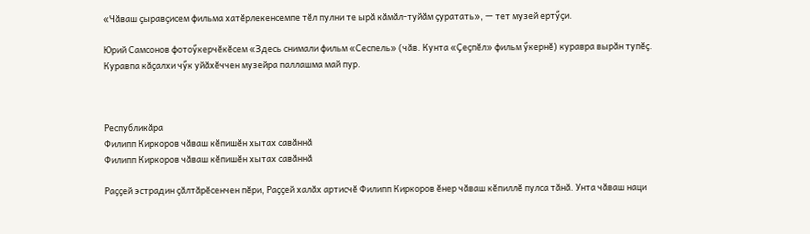«Чӑваш ҫыравҫисем фильма хатӗрлекенсемпе тӗл пулни те ырӑ кӑмӑл-туйӑм ҫуратать», — тет музей ертӳҫи.

Юрий Самсонов фотоӳкерчӗкӗсем «Здесь снимали фильм «Сеспель» (чӑв. Кунта «Ҫеҫпӗл» фильм ӳкернӗ) куравра вырӑн тупӗҫ. Куравпа кӑҫалхи чӳк уйӑхӗччен музейра паллашма май пур.



Республикӑра
Филипп Киркоров чӑваш кӗпишӗн хытах савӑннӑ
Филипп Киркоров чӑваш кӗпишӗн хытах савӑннӑ

Раҫҫей эстрадин ҫӑлтӑрӗсенчен пӗри, Раҫҫей халӑх артисчӗ Филипп Киркоров ӗнер чӑваш кӗпиллӗ пулса тӑнӑ. Унта чӑваш наци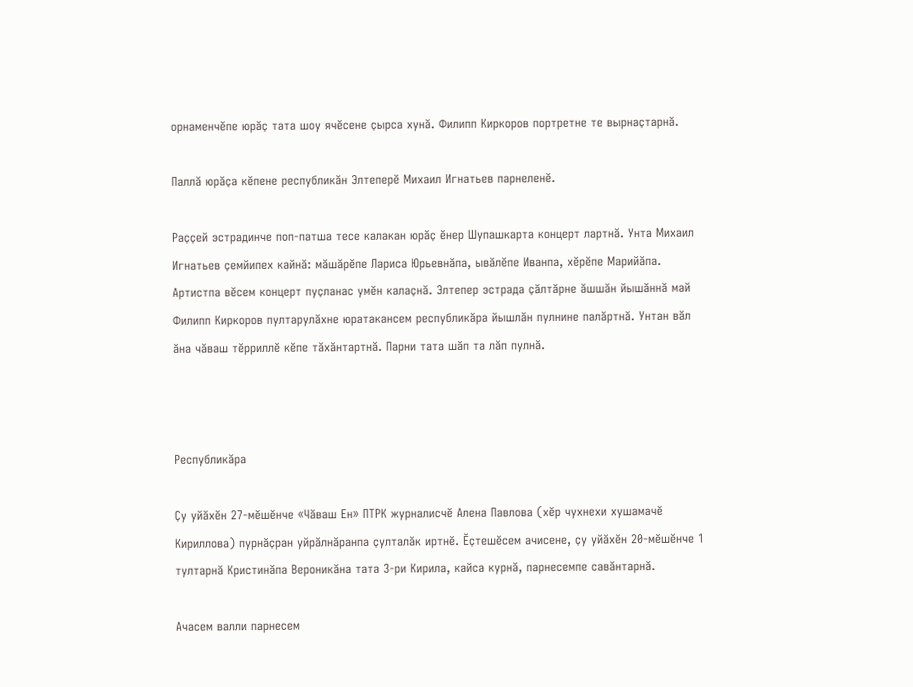орнаменчӗпе юрӑҫ тата шоу ячӗсене ҫырса хунӑ. Филипп Киркоров портретне те вырнаҫтарнӑ.

Паллӑ юрӑҫа кӗпене республикӑн Элтеперӗ Михаил Игнатьев парнеленӗ.

Раҫҫей эстрадинче поп-патша тесе калакан юрӑҫ ӗнер Шупашкарта концерт лартнӑ. Унта Михаил Игнатьев ҫемйипех кайнӑ: мӑшӑрӗпе Лариса Юрьевнӑпа, ывӑлӗпе Иванпа, хӗрӗпе Марийӑпа. Артистпа вӗсем концерт пуҫланас умӗн калаҫнӑ. Элтепер эстрада ҫӑлтӑрне ӑшшӑн йышӑннӑ май Филипп Киркоров пултарулӑхне юратакансем республикӑра йышлӑн пулнине палӑртнӑ. Унтан вӑл ӑна чӑваш тӗрриллӗ кӗпе тӑхӑнтартнӑ. Парни тата шӑп та лӑп пулнӑ.



Республикӑра

Ҫу уйӑхӗн 27-мӗшӗнче «Чӑваш Ен» ПТРК журналисчӗ Алена Павлова (хӗр чухнехи хушамачӗ Кириллова) пурнӑҫран уйрӑлнӑранпа ҫулталӑк иртнӗ. Ӗҫтешӗсем ачисене, ҫу уйӑхӗн 20-мӗшӗнче 1 тултарнӑ Кристинӑпа Вероникӑна тата 3-ри Кирила, кайса курнӑ, парнесемпе савӑнтарнӑ.

Ачасем валли парнесем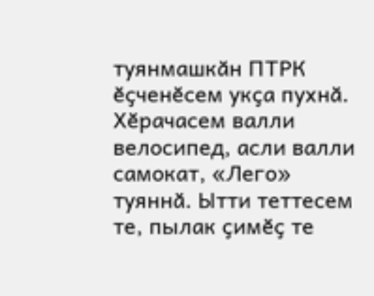туянмашкӑн ПТРК ӗҫченӗсем укҫа пухнӑ. Хӗрачасем валли велосипед, асли валли самокат, «Лего» туяннӑ. Ытти теттесем те, пылак ҫимӗҫ те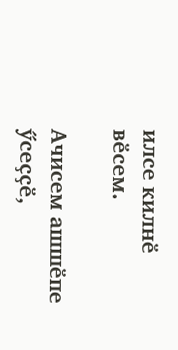илсе килнӗ вӗсем.

Ачисем ашшӗпе ӳсеҫҫӗ,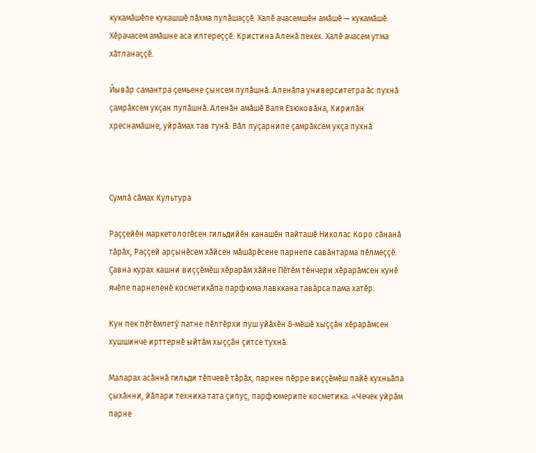кукамӑшӗпе кукашшӗ пӑхма пулӑшаҫҫӗ. Халӗ ачасемшӗн амӑшӗ — кукамӑшӗ. Хӗрачасем амӑшне аса илтереҫҫӗ. Кристина Аленӑ пекех. Халӗ ачасем утма хӑтланаҫҫӗ.

Йывӑр самантра ҫемьене ҫынсем пулӑшнӑ. Аленӑпа университетра ӑс пухнӑ ҫамрӑксем укҫан пулӑшнӑ. Аленӑн амӑшӗ Валя Езюковӑна, Кирилӑн хреснамӑшне, уйрӑмах тав тунӑ. Вӑл пуҫарнипе ҫамрӑксем укҫа пухнӑ



Сумлӑ сӑмах Культура

Раҫҫейӗн маркетологӗсен гильдийӗн канашӗн пайташӗ Николас Коро сӑнанӑ тӑрӑх, Раҫҫей арҫынӗсем хӑйсен мӑшӑрӗсене парнепе савӑнтарма пӗлмеҫҫӗ. Ҫавна курах кашни виҫҫӗмӗш хӗрарӑм хӑйне Пӗтӗм тӗнчери хӗрарӑмсен кунӗ ячӗпе парнеленӗ косметикӑпа парфюма лавккана тавӑрса пама хатӗр.

Кун пек пӗтӗмлетӳ патне пӗлтӗрхи пуш уйӑхӗн 8-мӗшӗ хыҫҫӑн хӗрарӑмсен хушшинче ирттернӗ ыйтӑм хыҫҫӑн ҫитсе тухнӑ.

Маларах асӑннӑ гильди тӗпчевӗ тӑрӑх, парнен пӗрре виҫҫӗмӗш пайӗ кухньӑпа ҫыхӑнни, йӑлари техника тата ҫипуҫ, парфюмерипе косметика. «Чечек уйрӑм парне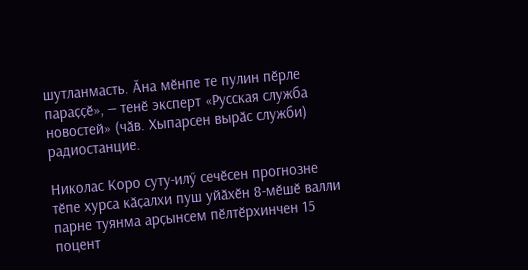шутланмасть. Ӑна мӗнпе те пулин пӗрле параҫҫӗ», — тенӗ эксперт «Русская служба новостей» (чӑв. Хыпарсен вырӑс служби) радиостанцие.

Николас Коро суту-илӳ сечӗсен прогнозне тӗпе хурса кӑҫалхи пуш уйӑхӗн 8-мӗшӗ валли парне туянма арҫынсем пӗлтӗрхинчен 15 поцент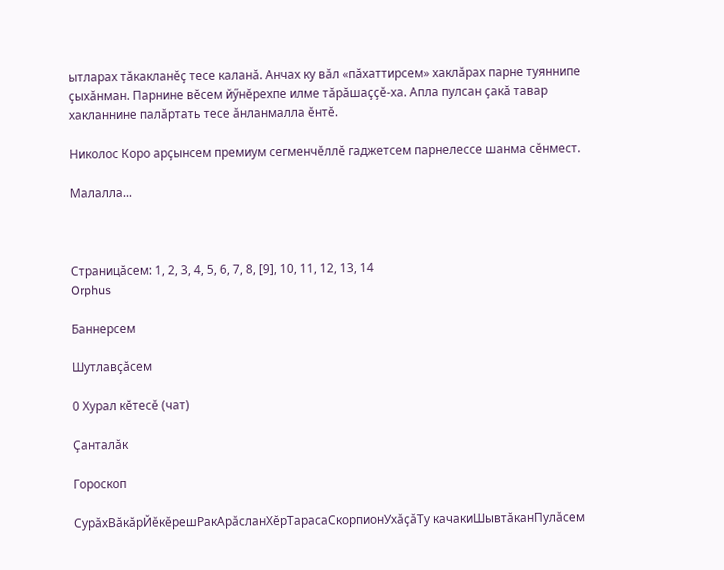ытларах тӑкакланӗҫ тесе каланӑ. Анчах ку вӑл «пӑхаттирсем» хаклӑрах парне туяннипе ҫыхӑнман. Парнине вӗсем йӳнӗрехпе илме тӑрӑшаҫҫӗ-ха. Апла пулсан ҫакӑ тавар хакланнине палӑртать тесе ӑнланмалла ӗнтӗ.

Николос Коро арҫынсем премиум сегменчӗллӗ гаджетсем парнелессе шанма сӗнмест.

Малалла...



Страницӑсем: 1, 2, 3, 4, 5, 6, 7, 8, [9], 10, 11, 12, 13, 14
Orphus

Баннерсем

Шутлавҫӑсем

0 Хурал кӗтесӗ (чат)

Ҫанталӑк

Гороскоп

СурӑхВӑкӑрЙӗкӗрешРакАрӑсланХӗрТарасаСкорпионУхӑҫӑТу качакиШывтӑканПулӑсем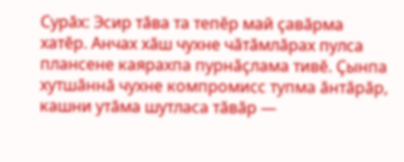Сурӑх: Эсир тӑва та тепӗр май ҫавӑрма хатӗр. Анчах хӑш чухне чӑтӑмлӑрах пулса плансене каярахпа пурнӑҫлама тивӗ. Ҫынпа хутшӑннӑ чухне компромисс тупма ӑнтӑрӑр, кашни утӑма шутласа тӑвӑр —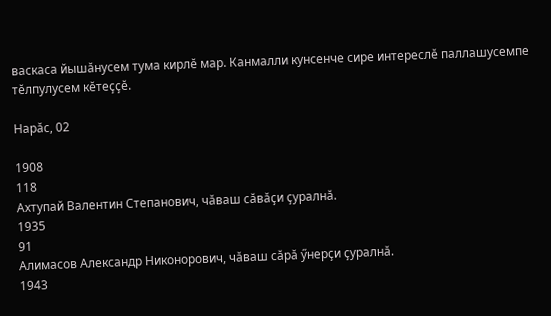васкаса йышӑнусем тума кирлӗ мар. Канмалли кунсенче сире интереслӗ паллашусемпе тӗлпулусем кӗтеҫҫӗ.

Нарӑс, 02

1908
118
Ахтупай Валентин Степанович, чӑваш сӑвӑҫи ҫуралнӑ.
1935
91
Алимасов Александр Никонорович, чӑваш сӑрӑ ӳнерҫи ҫуралнӑ.
1943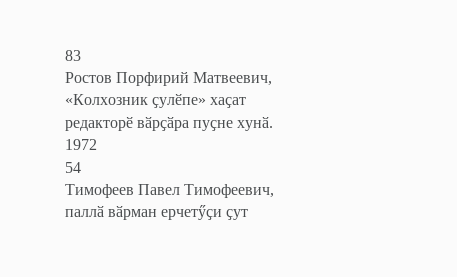83
Ростов Порфирий Матвеевич, «Колхозник ҫулӗпе» хаҫат редакторӗ вӑрҫӑра пуҫне хунӑ.
1972
54
Тимофеев Павел Тимофеевич, паллӑ вӑрман ерчетӳҫи ҫут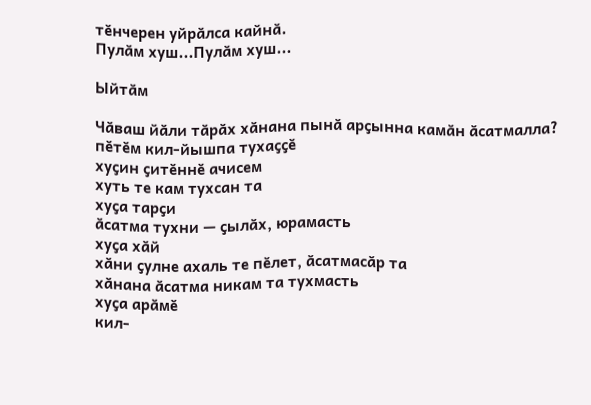тӗнчерен уйрӑлса кайнӑ.
Пулӑм хуш...Пулӑм хуш...

Ыйтӑм

Чӑваш йӑли тӑрӑх хӑнана пынӑ арҫынна камӑн ӑсатмалла?
пӗтӗм кил-йышпа тухаҫҫӗ
хуҫин ҫитӗннӗ ачисем
хуть те кам тухсан та
хуҫа тарҫи
ӑсатма тухни — ҫылӑх, юрамасть
хуҫа хӑй
хӑни ҫулне ахаль те пӗлет, ӑсатмасӑр та
хӑнана ӑсатма никам та тухмасть
хуҫа арӑмӗ
кил-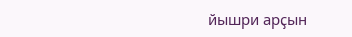йышри арҫын